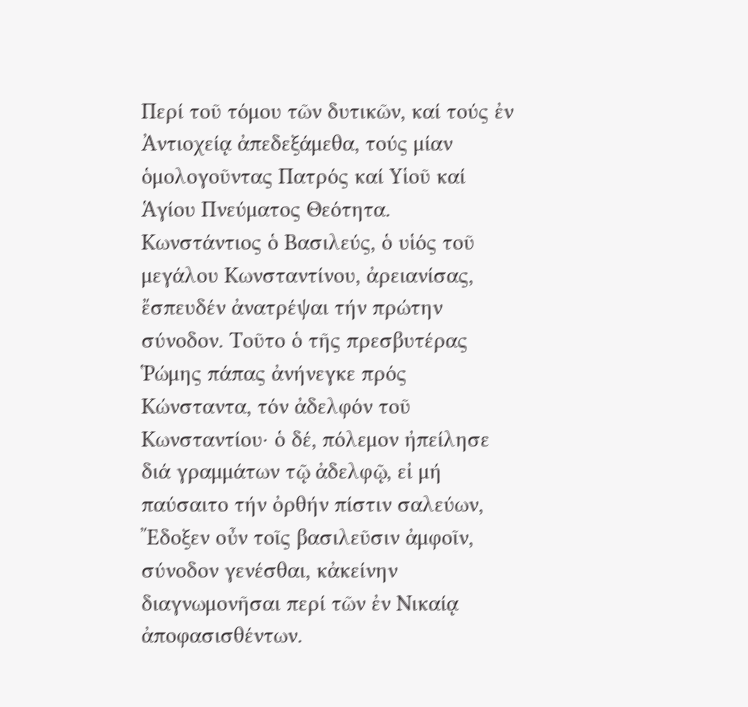Περί τοῦ τόμου τῶν δυτικῶν, καί τούς ἐν Ἀντιοχείᾳ ἀπεδεξάμεθα, τούς μίαν ὁμολογοῦντας Πατρός καί Υἱοῦ καί Ἁγίου Πνεύματος Θεότητα.
Κωνστάντιος ὁ Βασιλεύς, ὁ υἱός τοῦ μεγάλου Κωνσταντίνου, ἀρειανίσας, ἔσπευδέν ἀνατρέψαι τήν πρώτην σύνοδον. Τοῦτο ὁ τῆς πρεσβυτέρας Ῥώμης πάπας ἀνήνεγκε πρός Κώνσταντα, τόν ἀδελφόν τοῦ Κωνσταντίου· ὁ δέ, πόλεμον ἠπείλησε διά γραμμάτων τῷ ἀδελφῷ, εἰ μή παύσαιτο τήν ὀρθήν πίστιν σαλεύων, Ἔδοξεν οὖν τοῖς βασιλεῦσιν ἀμφοῖν, σύνοδον γενέσθαι, κἀκείνην διαγνωμονῆσαι περί τῶν ἐν Νικαίᾳ ἀποφασισθέντων.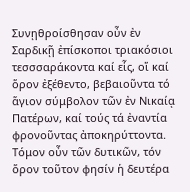Συνῃθροίσθησαν οὖν ἐν Σαρδικῇ ἐπίσκοποι τριακόσιοι τεσσσαράκοντα καί εἷς, οἵ καί ὅρον ἐξέθεντο, βεβαιοῦντα τό ἅγιον σύμβολον τῶν ἐν Νικαίᾳ Πατέρων, καί τούς τά ἐναντία φρονοῦντας ἀποκηρύττοντα. Τόμον οὖν τῶν δυτικῶν, τόν ὅρον τοῦτον φησίν ἡ δευτέρα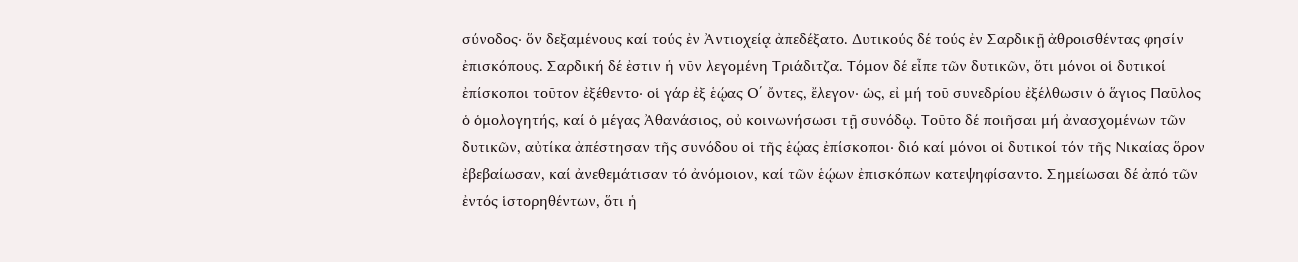σύνοδος· ὅν δεξαμένους καί τούς ἐν Ἀντιοχείᾳ ἀπεδέξατο. Δυτικούς δέ τούς ἐν Σαρδικῇ ἀθροισθέντας φησίν ἐπισκόπους. Σαρδική δέ ἐστιν ἡ νῦν λεγομένη Τριάδιτζα. Τόμον δέ εἶπε τῶν δυτικῶν, ὅτι μόνοι οἱ δυτικοί ἐπίσκοποι τοῦτον ἐξέθεντο· οἱ γάρ ἐξ ἑῴας Ο΄ ὄντες, ἔλεγον· ὡς, εἰ μή τοῦ συνεδρίου ἐξέλθωσιν ὁ ἅγιος Παῦλος ὁ ὁμολογητής, καί ὁ μέγας Ἀθανάσιος, οὐ κοινωνήσωσι τῇ συνόδῳ. Τοῦτο δέ ποιῆσαι μή ἀνασχομένων τῶν δυτικῶν, αὐτίκα ἀπέστησαν τῆς συνόδου οἱ τῆς ἑῴας ἐπίσκοποι· διό καί μόνοι οἱ δυτικοί τόν τῆς Νικαίας ὅρον ἐβεβαίωσαν, καί ἀνεθεμάτισαν τό ἀνόμοιον, καί τῶν ἑῴων ἐπισκόπων κατεψηφίσαντο. Σημείωσαι δέ ἀπό τῶν ἐντός ἱστορηθέντων, ὅτι ἡ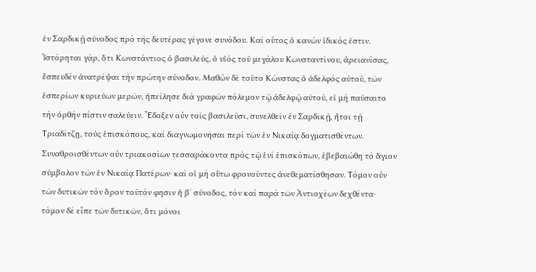ἐν Σαρδικῇ σύνοδος πρό τῆς δευτέρας γέγονε συνόδου. Καί οὗτος ὁ κανών ἰδικός ἐστιν. Ἱστόρηται γάρ, ὅτι Κωνστάντιος ὁ βασιλεύς, ὁ υἱός τοῦ μεγάλου Κωνσταντίνου, ἀρειανίσας, ἔσπευδέν ἀνατρέψαι τήν πρώτην σύνοδον. Μαθών δέ τοῦτο Κώνστας ὁ ἀδελφός αὐτοῦ, τῶν ἑσπερίων κυριεύων μερῶν, ἠπείλησε διά γραφῶν πόλεμον τῷ ἀδελφῷ αὐτοῦ, εἰ μή παύσαιτο τήν ὀρθήν πίστιν σαλεύειν. Ἔδοξεν οὖν τοῖς βασιλεῦσι, συνελθεῖν ἐν Σαρδικῇ, ἤτοι τῇ Τριαδίτζῃ, τούς ἐπισκόπους, καί διαγνωμονῆσαι περί τῶν ἐν Νικαίᾳ δογματισθέντων. Συναθροισθέντων οὖν τριακοσίων τεσσαράκοντα πρός τῷ ἑνί ἐπισκόπων, ἐβεβαιώθη τό ἅγιον σύμβολον τῶν ἐν Νικαίᾳ Πατέρων· καί οἱ μή οὕτω φρονοῦντες ἀνεθεματίσθησαν. Τόμον οὖν τῶν δυτικῶν τόν ὅρον τοῦτόν φησιν ἡ β΄ σύνοδος, τόν καί παρά τῶν Ἀντιοχέων δεχθέντα· τόμον δέ εἶπε τῶν δυτικῶν, ὅτι μόνοι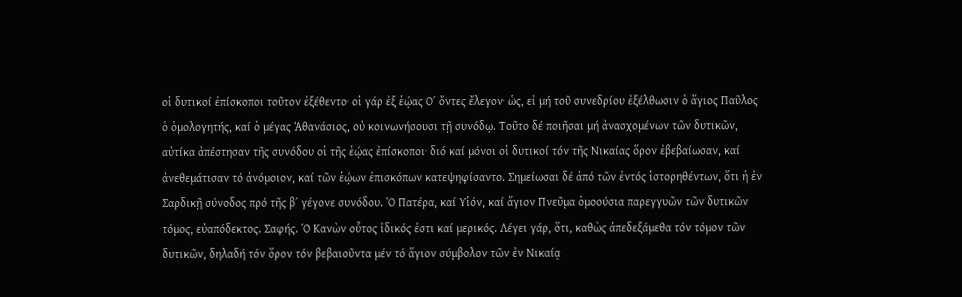οἱ δυτικοί ἐπίσκοποι τοῦτον ἐξέθεντο· οἱ γάρ ἐξ ἑῴας Ο΄ ὄντες ἔλεγον· ὡς, εἰ μή τοῦ συνεδρίου ἐξέλθωσιν ὁ ἅγιος Παῦλος ὁ ὁμολογητής, καί ὁ μέγας Ἀθανάσιος, οὐ κοινωνήσουσι τῇ συνόδῳ. Τοῦτο δέ ποιῆσαι μή ἀνασχομένων τῶν δυτικῶν, αὐτίκα ἀπέστησαν τῆς συνόδου οἱ τῆς ἑῴας ἐπίσκοποι· διό καί μόνοι οἱ δυτικοί τόν τῆς Νικαίας ὅρον ἐβεβαίωσαν, καί ἀνεθεμάτισαν τό ἀνόμοιον, καί τῶν ἑῴων ἐπισκόπων κατεψηφίσαντο. Σημείωσαι δέ ἀπό τῶν ἐντός ἱστορηθέντων, ὅτι ἡ ἐν Σαρδικῇ σύνοδος πρό τῆς β΄ γέγονε συνόδου. Ὁ Πατέρα, καί Υἱόν, καί ἅγιον Πνεῦμα ὁμοούσια παρεγγυῶν τῶν δυτικῶν τόμος, εὐαπόδεκτος. Σαφής. Ὁ Κανὼν οὗτος ἰδικός ἐστι καί μερικός. Λέγει γάρ, ὅτι, καθὼς ἀπεδεξάμεθα τόν τόμον τῶν δυτικῶν, δηλαδή τόν ὅρον τόν βεβαιοῦντα μέν τό ἅγιον σύμβολον τῶν ἐν Νικαίᾳ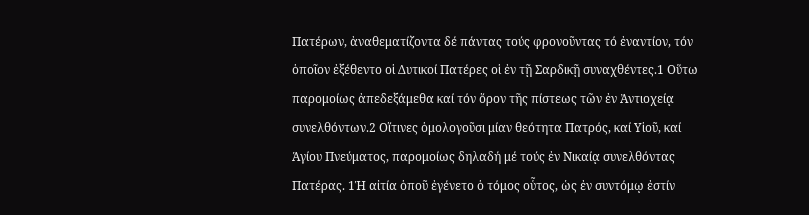Πατέρων, ἀναθεματίζοντα δέ πάντας τούς φρονοῦντας τό ἐναντίον, τόν ὁποῖον ἐξέθεντο οἱ Δυτικοί Πατέρες οἱ ἐν τῇ Σαρδικῇ συναχθέντες.1 Οὕτω παρομοίως ἀπεδεξάμεθα καί τόν ὅρον τῆς πίστεως τῶν ἐν Ἀντιοχείᾳ συνελθόντων.2 Οἵτινες ὁμολογοῦσι μίαν θεότητα Πατρός, καί Υἱοῦ, καί Ἁγίου Πνεύματος, παρομοίως δηλαδή μέ τούς ἐν Νικαίᾳ συνελθόντας Πατέρας. 1Ἡ αἰτία ὁποῦ ἐγένετο ὁ τόμος οὗτος, ὡς ἐν συντόμῳ ἐστίν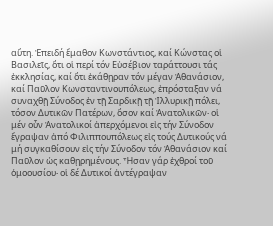αὕτη. Ἐπειδή ἔμαθον Κωνστάντιος, καί Κώνστας οἱ Βασιλεῖς, ὅτι οἱ περί τόν Εὐσέβιον ταράττουσι τάς ἐκκλησίας, καί ὅτι ἐκάθῃραν τόν μέγαν Ἀθανάσιον, καί Παῦλον Κωνσταντινουπόλεως, ἐπρόσταξαν νά συναχθῇ Σύνοδος ἐν τῇ Σαρδικῇ τῇ Ἰλλυρικῇ πόλει, τόσον Δυτικῶν Πατέρων, ὅσον καί Ἀνατολικῶν∙ οἱ μέν οὖν Ἀνατολικοί ἀπερχόμενοι εἰς τήν Σύνοδον ἔγραψαν ἀπό Φιλιππουπόλεως εἰς τούς Δυτικούς νά μή συγκαθίσουν εἰς τήν Σύνοδον τόν Ἀθανάσιον καί Παῦλον ὡς καθῃρημένους. Ἦσαν γάρ ἐχθροί τοῦ ὁμοουσίου∙ οἱ δέ Δυτικοί ἀντέγραψαν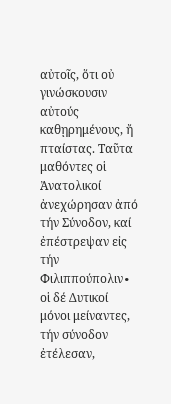αὐτοῖς, ὅτι οὐ γινώσκουσιν αὐτούς καθῃρημένους, ἤ πταίστας. Ταῦτα μαθόντες οἱ Ἀνατολικοί ἀνεχώρησαν ἀπό τήν Σύνοδον, καί ἐπέστρεψαν εἰς τήν Φιλιππούπολιν∙ οἱ δέ Δυτικοί μόνοι μείναντες, τήν σύνοδον ἐτέλεσαν,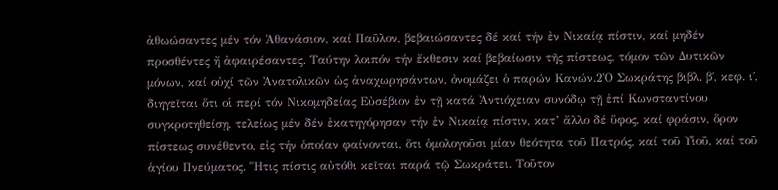ἀθωώσαντες μέν τόν Ἀθανάσιον, καί Παῦλον, βεβαιώσαντες δέ καί τήν ἐν Νικαίᾳ πίστιν, καί μηδέν προσθέντες ἤ ἀφαιρέσαντες. Ταύτην λοιπόν τήν ἔκθεσιν καί βεβαίωσιν τῆς πίστεως, τόμον τῶν Δυτικῶν μόνων, καί οὐχί τῶν Ἀνατολικῶν ὡς ἀναχωρησάντων, ὀνομάζει ὁ παρών Κανών.2Ὁ Σωκράτης βιβλ. β΄, κεφ. ι΄, διηγεῖται ὅτι οἱ περί τόν Νικομηδείας Εὐσέβιον ἐν τῇ κατά Ἀντιόχειαν συνόδῳ τῇ ἐπί Κωνσταντίνου συγκροτηθείσῃ, τελείως μέν δέν ἐκατηγόρησαν τήν ἐν Νικαίᾳ πίστιν, κατ’ ἄλλο δέ ὕφος, καί φράσιν, ὅρον πίστεως συνέθεντο, εἰς τήν ὁποίαν φαίνονται, ὅτι ὁμολογοῦσι μίαν θεότητα τοῦ Πατρός, καί τοῦ Υἱοῦ, καί τοῦ ἁγίου Πνεύματος. Ἥτις πίστις αὐτόθι κεῖται παρά τῷ Σωκράτει. Τοῦτον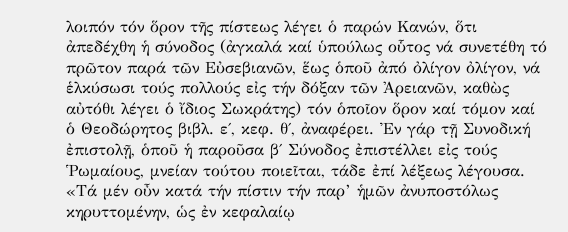λοιπόν τόν ὅρον τῆς πίστεως λέγει ὁ παρών Κανών, ὅτι ἀπεδέχθη ἡ σύνοδος (ἀγκαλά καί ὑπούλως οὗτος νά συνετέθη τό πρῶτον παρά τῶν Εὐσεβιανῶν, ἕως ὁποῦ ἀπό ὀλίγον ὀλίγον, νά ἑλκύσωσι τούς πολλούς εἰς τήν δόξαν τῶν Ἀρειανῶν, καθὼς αὐτόθι λέγει ὁ ἴδιος Σωκράτης) τόν ὁποῖον ὅρον καί τόμον καί ὁ Θεοδώρητος βιβλ. ε΄, κεφ. θ΄, ἀναφέρει. Ἐν γάρ τῇ Συνοδική ἐπιστολῇ, ὁποῦ ἡ παροῦσα β΄ Σύνοδος ἐπιστέλλει εἰς τούς Ῥωμαίους, μνείαν τούτου ποιεῖται, τάδε ἐπί λέξεως λέγουσα. «Τά μέν οὖν κατά τήν πίστιν τήν παρ’ ἡμῶν ἀνυποστόλως κηρυττομένην, ὡς ἐν κεφαλαίῳ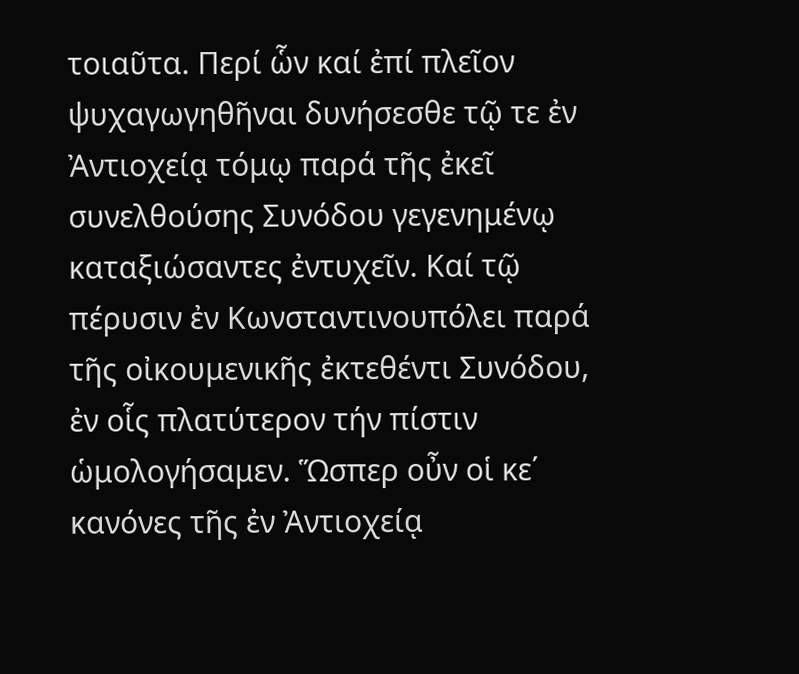τοιαῦτα. Περί ὧν καί ἐπί πλεῖον ψυχαγωγηθῆναι δυνήσεσθε τῷ τε ἐν Ἀντιοχείᾳ τόμῳ παρά τῆς ἐκεῖ συνελθούσης Συνόδου γεγενημένῳ καταξιώσαντες ἐντυχεῖν. Καί τῷ πέρυσιν ἐν Κωνσταντινουπόλει παρά τῆς οἰκουμενικῆς ἐκτεθέντι Συνόδου, ἐν οἷς πλατύτερον τήν πίστιν ὡμολογήσαμεν. Ὥσπερ οὖν οἱ κε΄ κανόνες τῆς ἐν Ἀντιοχείᾳ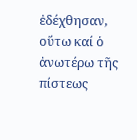ἐδέχθησαν, οὕτω καί ὁ ἀνωτέρω τῆς πίστεως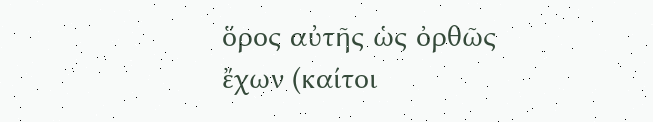ὅρος αὐτῆς ὡς ὀρθῶς ἔχων (καίτοι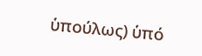ὑπούλως) ὑπό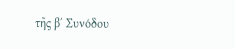τῆς β΄ Συνόδου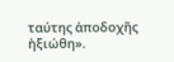ταύτης ἀποδοχῆς ἠξιώθη».